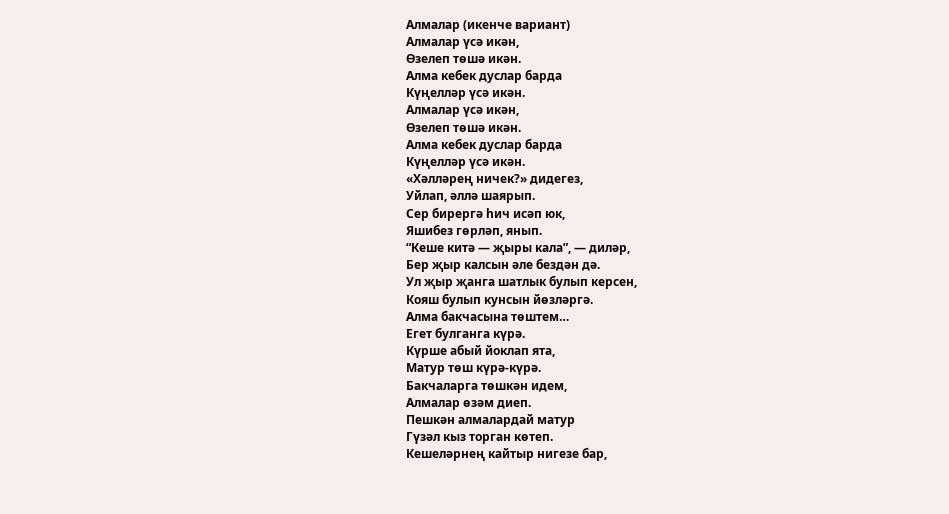Алмалар (икенче вариант)
Алмалар үсә икән,
Өзелеп төшә икән.
Алма кебек дуслар барда
Күңелләр үсә икән.
Алмалар үсә икән,
Өзелеп төшә икән.
Алма кебек дуслар барда
Күңелләр үсә икән.
«Хәлләрең ничек?» дидегез,
Уйлап, әллә шаярып.
Сер бирергә һич исәп юк,
Яшибез гөрләп, янып.
“Кеше китә — җыры кала”, — диләр,
Бер җыр калсын әле бездән дә.
Ул җыр җанга шатлык булып керсен,
Кояш булып кунсын йөзләргә.
Алма бакчасына төштем…
Егет булганга күрә.
Күрше абый йоклап ята,
Матур төш күрә-күрә.
Бакчаларга төшкән идем,
Алмалар өзәм диеп.
Пешкән алмалардай матур
Гүзәл кыз торган көтеп.
Кешеләрнең кайтыр нигезе бар,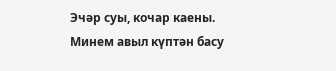Эчәр суы, кочар каены.
Минем авыл күптән басу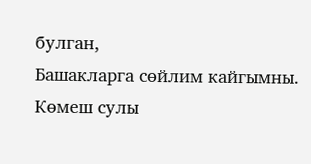булган,
Башакларга сөйлим кайгымны.
Көмеш сулы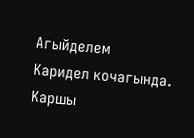Агыйделем
Каридел кочагында.
Каршы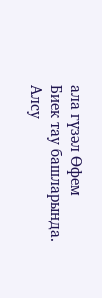ала гүзәл Өфем
Биек тау башларында.
Алсу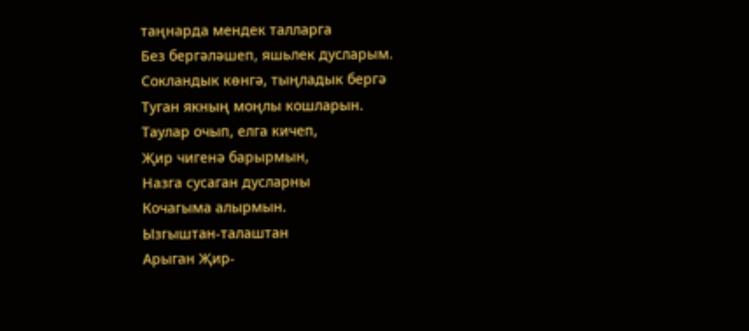таңнарда мендек талларга
Без бергәләшеп, яшьлек дусларым.
Сокландык көнгә, тыңладык бергә
Туган якның моңлы кошларын.
Таулар очып, елга кичеп,
Җир чигенә барырмын,
Назга сусаган дусларны
Кочагыма алырмын.
Ызгыштан-талаштан
Арыган Җир-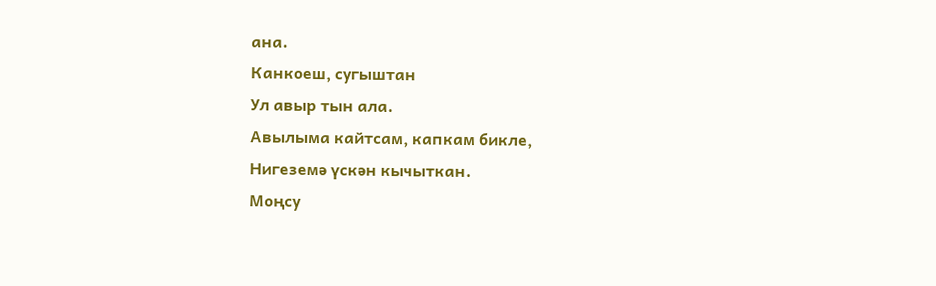ана.
Канкоеш, сугыштан
Ул авыр тын ала.
Авылыма кайтсам, капкам бикле,
Нигеземә үскән кычыткан.
Моңсу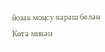йозак моңсу караш белән
Көтә микән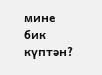мине бик күптән?